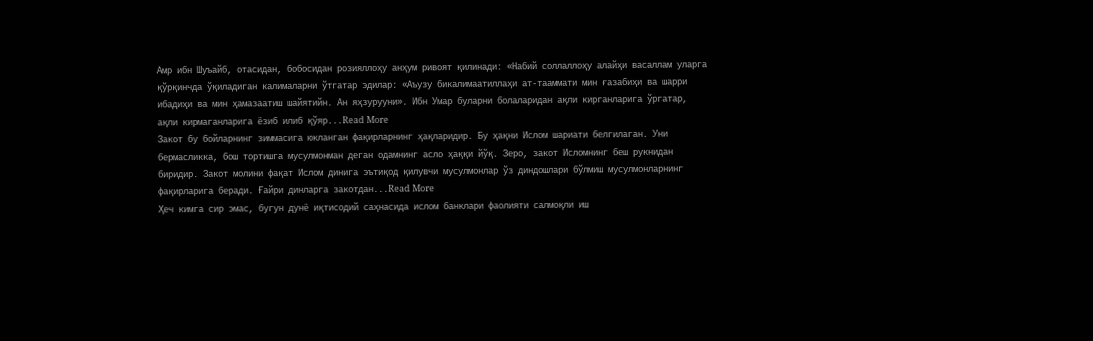Амр ибн Шуъайб, отасидан, бобосидан розияллоҳу анҳум ривоят қилинади: «Набий соллаллоҳу алайҳи васаллам уларга қўрқинчда ўқиладиган калималарни ўтгатар эдилар: «Аъузу бикалимаатиллаҳи ат-тааммати мин ғазабиҳи ва шарри ибадиҳи ва мин ҳамазаатиш шайятийн. Ан яҳзурууни». Ибн Умар буларни болаларидан ақли кирганларига ўргатар, ақли кирмаганларига ёзиб илиб қўяр...Read More
Закот бу бойларнинг зиммасига юкланган фақирларнинг ҳақларидир. Бу ҳақни Ислом шариати белгилаган. Уни бермасликка, бош тортишга мусулмонман деган одамнинг асло ҳаққи йўқ. Зеро, закот Исломнинг беш рукнидан биридир. Закот молини фақат Ислом динига эътиқод қилувчи мусулмонлар ўз диндошлари бўлмиш мусулмонларнинг фақирларига беради. Ғайри динларга закотдан...Read More
Ҳеч кимга сир эмас, бугун дунё иқтисодий саҳнасида ислом банклари фаолияти салмоқли иш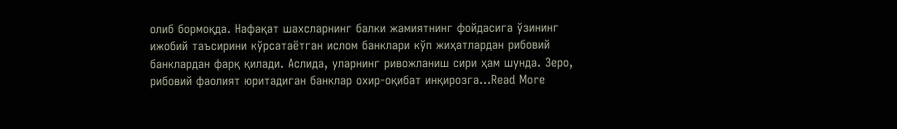олиб бормоқда. Нафақат шахсларнинг балки жамиятнинг фойдасига ўзининг ижобий таъсирини кўрсатаётган ислом банклари кўп жиҳатлардан рибовий банклардан фарқ қилади. Аслида, уларнинг ривожланиш сири ҳам шунда. Зеро, рибовий фаолият юритадиган банклар охир-оқибат инқирозга...Read More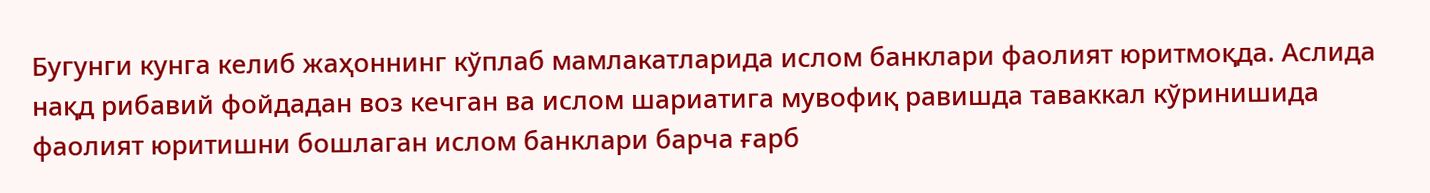Бугунги кунга келиб жаҳоннинг кўплаб мамлакатларида ислом банклари фаолият юритмоқда. Аслида нақд рибавий фойдадан воз кечган ва ислом шариатига мувофиқ равишда таваккал кўринишида фаолият юритишни бошлаган ислом банклари барча ғарб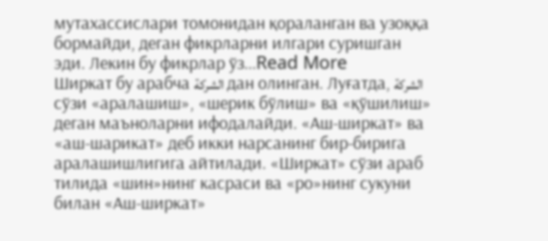мутахассислари томонидан қораланган ва узоққа бормайди, деган фикрларни илгари суришган эди. Лекин бу фикрлар ўз...Read More
Ширкат бу арабча الشركة дан олинган. Луғатда, الشركة сўзи «аралашиш», «шерик бўлиш» ва «қўшилиш» деган маъноларни ифодалайди. «Аш-ширкат» ва «аш-шарикат» деб икки нарсанинг бир-бирига аралашишлигига айтилади. «Ширкат» сўзи араб тилида «шин»нинг касраси ва «ро»нинг сукуни билан «Аш-ширкат»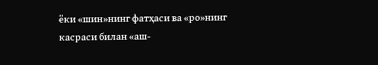ёки «шин»нинг фатҳаси ва «ро»нинг касраси билан «аш-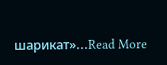шарикат»...Read More